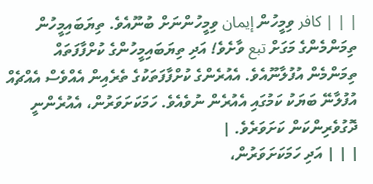| | | كافر ވިމީހުން إيمان ވިމީހުންނަށް ބުނޫއެވެ. ތިޔަބައިމީހުން ތިމަންމެންގެ މަގަށް تبع ވާށެވެ! އަދި ތިޔަބައިމީހުންގެ ކުށްފާފަތައް ތިމަންމެން އުފުލާނޫއެވެ. އެއުރެންގެ ކުށްފާފަތަކުގެ ތެރެއިން އެއްވެސް އެއްޗެއް އުފުލާނޭ ބަޔަކު ކަމުގައި އެއުރެން ނުވެއެވެ. ހަމަކަށަވަރުން، އެއުރެންނީ ދޮގުވެރިންކަން ކަށަވަރެވެ. |
| | | އަދި ހަމަކަށަވަރުން،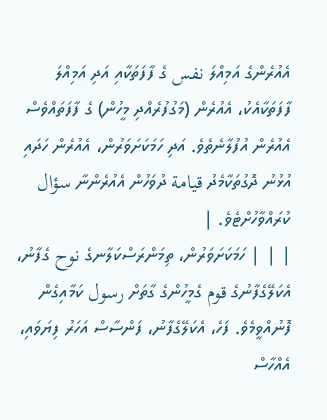އެއުރެންގެ އަމިއްލަ نفس ގެ ފާފަތަކާއި އަދި އަމިއްލަ ފާފަތަކާއެކު، އެއުރެން (މަގުފުރެއްދި މީހުން) ގެ ފާފަތައްވެސް އެއުރެން އުފުލާނެތެވެ. އަދި ހަމަކަށަވަރުން، އެއުރެން ހަދައި އުޅުނު ދޮގުތަކާމެދު قيامة ދުވަހުން އެއުރެންނާ سؤال ކުރައްވާހުށްޓެވެ. |
| | | ހަމަކަށަވަރުން، ތިމަންރަސްކަލާނގެ نوح ގެފާނު، އެކަލޭގެފާނުގެ قوم ގެމީހުންގެ ގާތަށް رسول ކަމާއިގެން ފޮނުއްވީމެވެ. ފަހެ، އެކަލޭގެފާނު، ފަންސާސް އަހަރު ފިޔަވައި، އެއްހާސް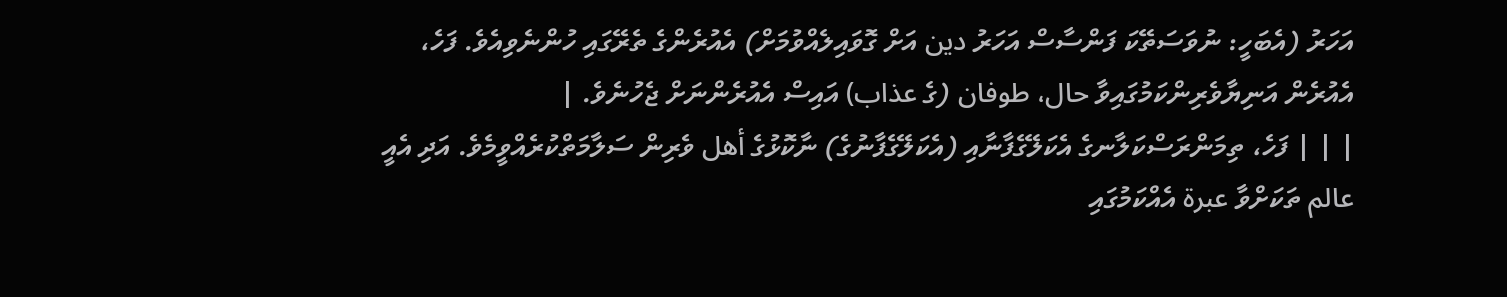އަހަރު (އެބަހީ: ނުވަސަތޭކަ ފަންސާސް އަހަރު دين އަށް ގޮވައިލެއްވުމަށް) އެއުރެންގެ ތެރޭގައި ހުންނެވިއެވެ. ފަހެ، އެއުރެން އަނިޔާވެރިންކަމުގައިވާ حال، طوفان (ގެ عذاب) އައިސް އެއުރެންނަށް ޖެހުނެވެ. |
| | | ފަހެ، ތިމަންރަސްކަލާނގެ އެކަލޭގެފާނާއި (އެކަލޭގެފާނުގެ) ނާކޮޅުގެ أهل ވެރިން ސަލާމަތްކުރެއްވީމެވެ. އަދި އެއީ عالم ތަކަށްވާ عبرة އެއްކަމުގައި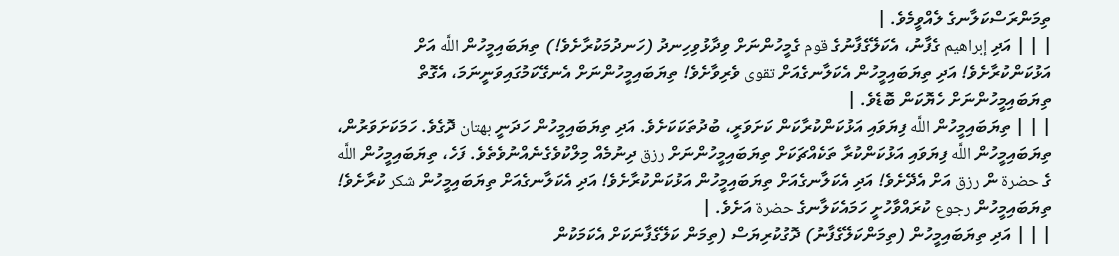ތިމަންރަސްކަލާނގެ ލެއްވީމެވެ. |
| | | އަދި إبراهيم ގެފާނު، އެކަލޭގެފާނުގެ قوم ގެމީހުންނަށް ވިދާޅުވިހިނދު (ހަނދުމަކުރާށެވެ!) ތިޔަބައިމީހުން اللَّه އަށް އަޅުކަންކުރާށެވެ! އަދި ތިޔަބައިމީހުން އެކަލާނގެއަށް تقوى ވެރިވާށެވެ! ތިޔަބައިމީހުންނަށް އެނގޭކަމުގައިވަނީނަމަ، އެގޮތް ތިޔަބައިމީހުންނަށް ހެޔޮކަން ބޮޑެވެ. |
| | | ތިޔަބައިމީހުން اللَّه ފިޔަވައި އަޅުކަންކުރާކަން ކަށަވަރީ، ބުދުތަކަކަށެވެ. އަދި ތިޔަބައިމީހުން ހަދަނީ بهتان ދޮގެވެ. ހަމަކަށަވަރުން، ތިޔަބައިމީހުން اللَّه ފިޔަވައި އަޅުކަންކުރާ ތަކެއްޗަކަށް ތިޔަބައިމީހުންނަށް رزق ދިނުމެއް މިލްކުވެގެނެއްނުވެތެވެ. ފަހެ، ތިޔަބައިމީހުން اللَّه ގެ حضرة ން رزق އަށް އެދޭށެވެ! އަދި އެކަލާނގެއަށް ތިޔަބައިމީހުން އަޅުކަންކުރާށެވެ! އަދި އެކަލާނގެއަށް ތިޔަބައިމީހުން شكر ކުރާށެވެ! ތިޔަބައިމީހުން رجوع ކުރައްވާހުށީ ހަމައެކަލާނގެ حضرة އަށެވެ. |
| | | އަދި ތިޔަބައިމީހުން (ތިމަންކަލޭގެފާނު) ދޮގުކުރިޔަސް (ތިމަން ކަލޭގެފާނަކަށް އެކަމަކުން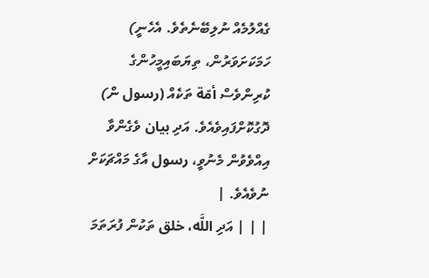ގެއްލުމެއް ނުލިބޭނެތެވެ. އެހެނީ) ހަމަކަށަވަރުން، ތިޔަބައިމީހުންގެ ކުރިންވެސް أمّة ތަކެއް (رسول ން) ދޮގުކޮށްފައިވެއެވެ. އަދި بيان ވެގެންވާ އިއްވެވުން މެނުވީ، رسول އާގެ މައްޗަކަށް ނުވެއެވެ. |
| | | އަދި اللَّه، خلق ތަކުން ފުރަތަމަ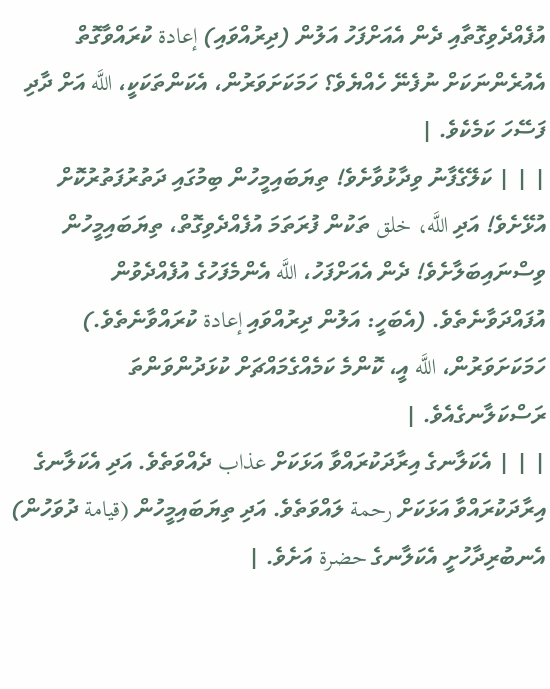އުފެއްދެވިގޮތާއި ދެން އެއަށްފަހު އަލުން (ދިރުއްވައި) إعادة ކުރައްވާގޮތް އެއުރެންނަކަށް ނުފެނޭ ހެއްޔެވެ؟ ހަމަކަށަވަރުން، އެކަންތަކަކީ، اللَّه އަށް ދާދި ފަސޭހަ ކަމެކެވެ. |
| | | ކަލޭގެފާނު ވިދާޅުވާށެވެ! ތިޔަބައިމީހުން ބިމުގައި ދަތުރުފަތުރުކޮށް އުޅޭށެވެ! އަދި اللَّه، خلق ތަކުން ފުރަތަމަ އުފެއްދެވިގޮތް، ތިޔަބައިމީހުން ވިސްނައިބަލާށެވެ! ދެން އެއަށްފަހު، اللَّه އެންމެފަހުގެ އުފެއްދެވުން އުފައްދަވާނެތެވެ. (އެބަހީ: އަލުން ދިރުއްވައި إعادة ކުރައްވާނެތެވެ.) ހަމަކަށަވަރުން، اللَّه އީ، ކޮންމެ ކަމެއްގެމައްޗަށް ކުޅަދުންވަންތަ ރަސްކަލާނގެއެވެ. |
| | | އެކަލާނގެ އިރާދަކުރައްވާ އަޅަކަށް عذاب ދެއްވަތެވެ. އަދި އެކަލާނގެ އިރާދަކުރައްވާ އަޅަކަށް رحمة ލައްވަތެވެ. އަދި ތިޔަބައިމީހުން (قيامة ދުވަހުން) އެނބުރިދާހުށީ އެކަލާނގެ حضرة އަށެވެ. |